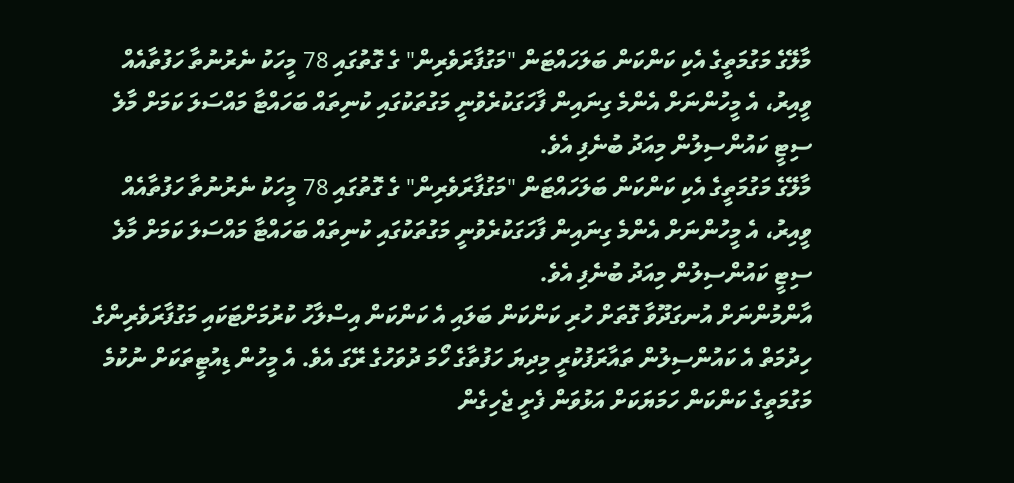މާލޭގެ މަގުމަތީގެ އެކި ކަންކަން ބަލަހައްޓަން "މަގުފާރަވެރިން" ގެ ގޮތުގައި 78 މީހަކު ނެރުނުތާ ހަފުތާއެއް ވީއިރު، އެ މީހުންނަށް އެންމެ ގިނައިން ފާހަގަކުރެވުނީ މަގުތަކުގައި ކުނިތައް ބަހައްޓާ މައްސަލަ ކަމަށް މާލެ ސިޓީ ކައުންސިލުން މިއަދު ބުނެފި އެވެ.
މާލޭގެ މަގުމަތީގެ އެކި ކަންކަން ބަލަހައްޓަން "މަގުފާރަވެރިން" ގެ ގޮތުގައި 78 މީހަކު ނެރުނުތާ ހަފުތާއެއް ވީއިރު، އެ މީހުންނަށް އެންމެ ގިނައިން ފާހަގަކުރެވުނީ މަގުތަކުގައި ކުނިތައް ބަހައްޓާ މައްސަލަ ކަމަށް މާލެ ސިޓީ ކައުންސިލުން މިއަދު ބުނެފި އެވެ.
އާންމުންނަށް އުނގަދޫވާ ގޮތަށް ހުރި ކަންކަން ބަލައި އެ ކަންކަން އިސްލާހު ކުރުމަށްޓަކައި މަގުފާރަވެރިންގެ ހިދުމަތް އެ ކައުންސިލުން ތައާރަފުކުރީ މިދިޔަ ހަފުތާގެ ހޯމަ ދުވަހުގެ ރޭގަ އެވެ. އެ މީހުން ޑިއުޓީތަކަށް ނުކުމެ މަގުމަތީގެ ކަންކަން ހަމަޔަކަށް އަޅުވަން ފެށީ ޖެހިގެން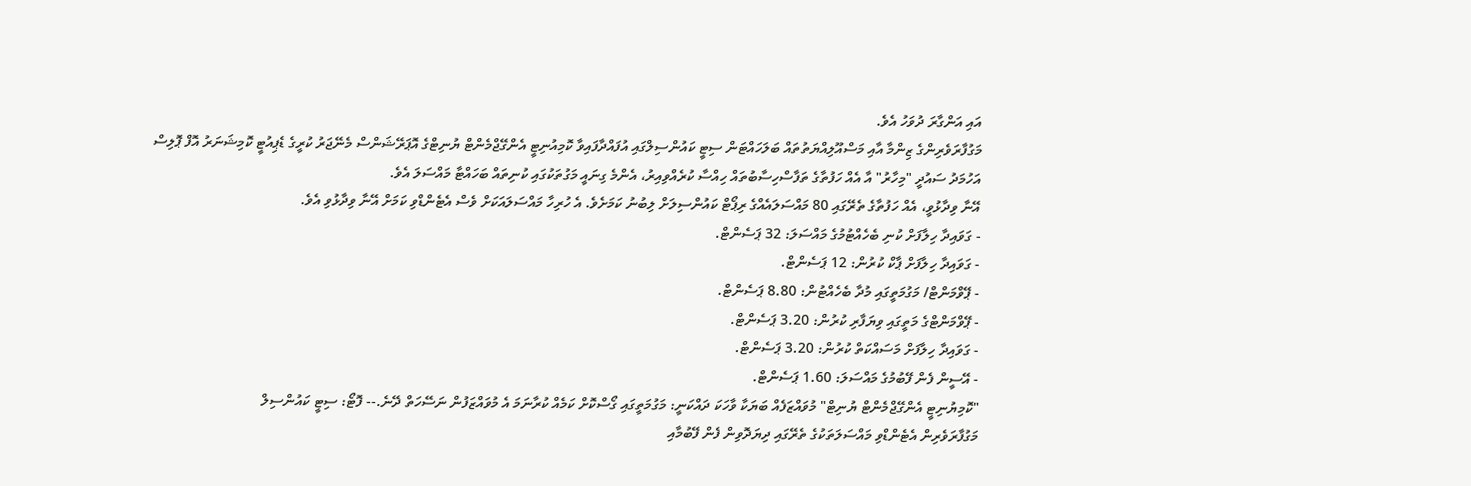އައި އަންގާރަ ދުވަހު އެވެ.
މަގުފާރަވެރިންގެ ޒިންމާ އާއި މަސްއޫލިއްޔަތުތައް ބަލަހައްޓަން ސިޓީ ކައުންސިލްގައި އުފައްދާފައިވާ ކޮމިއުނިޓީ އެންގޭޖްމެންޓް ޔުނިޓްގެ އޮޕަރޭޝަންސް މެނޭޖަރު ކުރީގެ ޑެޕިއުޓީ ކޮމިޝަނަރު އޮފް ޕޮލިސް އަހުމަދު ސައުދީ "މިހާރު" އާ އެއް ހަފުތާގެ ތަފާސްހިސާބުތައް ހިއްސާ ކުރެއްވިއިރު، އެންމެ ގިނައީ މަގުތަކުގައި ކުނިތައް ބަހައްޓާ މައްސަލަ އެވެ.
އޭނާ ވިދާޅުވީ، އެއް ހަފުތާގެ ތެރޭގައި 80 މައްސަލައެއްގެ ރިޕޯޓް ކައުންސިލަށް ލިބުނު ކަމަށެވެ. އެ ހުރިހާ މައްސަލައަކަށް ވެސް އެޓެންޑްވި ކަމަށް އޭނާ ވިދާޅުވި އެވެ.
- ގަވައިދާ ހިލާފަށް ކުނި ބެހެއްޓުމުގެ މައްސަލަ: 32 ޕަސެންޓް.
- ގަވައިދާ ހިލާފަށް ޕާކް ކުރުން: 12 ޕަސެންޓް.
- ޕޭވްމަންޓް/ މަގުމަތީގައި މުދާ ބެހެއްޓުން: 8.80 ޕަސެންޓް.
- ޕޭވްމަންޓްގެ މަތީގައި ވިޔަފާރި ކުރުން: 3.20 ޕަސެންޓް.
- ގަވައިދާ ހިލާފަށް މަސައްކަތް ކުރުން: 3.20 ޕަސެންޓް.
- އޭސީން ފެން ފޭބުމުގެ މައްސަލަ: 1.60 ޕަސެންޓް.
"ކޮމިޔުނިޓީ އެންގޭޖްމެންޓް ޔުނިޓް" މުވައްޒަފެއް ބަޔަކާ ވާހަކަ ދައްކަނީ: މަގުމަތީގައި ގޯސްކޮށް ކަމެއް ކުރާނަމަ އެ މުވައްޒަފުން ނަސޭހަތް ދޭނެ.-- ފޮޓޯ: ސިޓީ ކައުންސިލް
މަގުފާރަވެރިން އެޓެންޑްވި މައްސަލަތަކުގެ ތެރޭގައި ދިޔަދޮވިން ފެން ފޭބުމާއި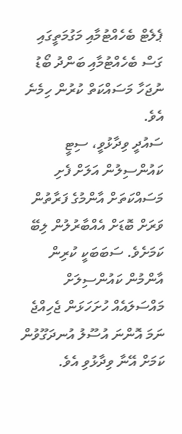ޕެލެޓް ބެހެއްޓުމާއި މަގުމަތީގައި ގަސް ބެހެއްޓުމާއި ބަންދު ބޯޑު ނުޖަހާ މަސައްކަތް ކުރުން ހިމެނެ އެވެ.
ސައުދީ ވިދާޅުވީ، ސިޓީ ކައުންސިލުން އަލަށް ފެށި މަސައްކަތަށް އާންމުގެ ފަރާތުން ވަރަށް ބޮޑަށް އެއްބާރުލުން ލިބޭ ކަމަށެވެ. ސަބަބަކީ ކުރިން އާންމުން ކައުންސިލަށް މައްސަލައެއް ހުށަހަޅަން ޖެހިއްޖެ ނަމަ އޮންނަ އުސޫލު އުނދަގޫވުން ކަމަށް އޭނާ ވިދާޅުވި އެވެ.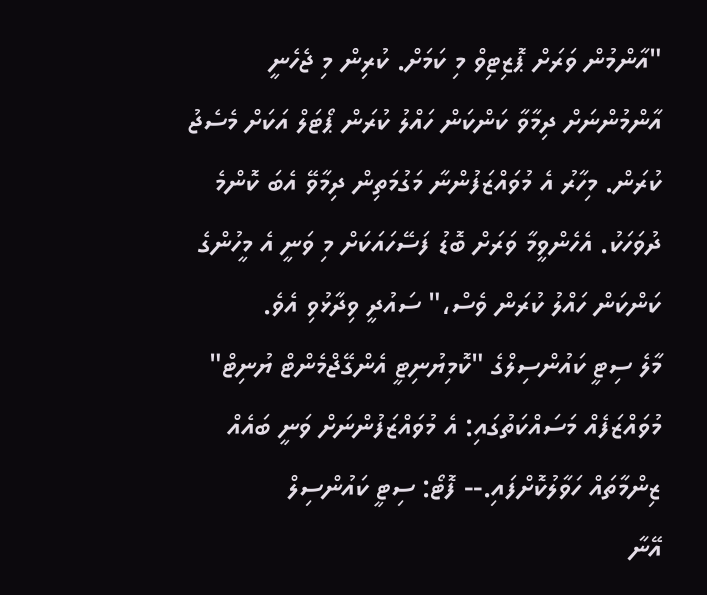"އާންމުން ވަރަށް ޕޮޒިޓިވް މި ކަމަށް. ކުރިން މި ޖެހެނީ އާންމުންނަށް ދިމާވާ ކަންކަން ހައްލު ކުރަން ޕޯޓަލް އަކަށް މެސެޖު ކުރަން. މިހާރު އެ މުވައްޒަފުންނާ މަގުމަތިން ދިމާވޭ އެބަ ކޮންމެ ދުވަހަކު. އެހެންވީމާ ވަރަށް ބޮޑު ފަސޭހައަކަށް މި ވަނީ އެ މީހުންގެ ކަންކަން ހައްލު ކުރަން ވެސް،" ސައުދީ ވިދާޅުވި އެވެ.
މާލެ ސިޓީ ކައުންސިލްގެ "ކޮމިޔުނިޓީ އެންގޭޖްމެންޓް ޔުނިޓް" މުވައްޒަފެއް މަސައްކަތުގައި: އެ މުވައްޒަފުންނަށް ވަނީ ބައެއް ޒިންމާތައް ހަވާލުކޮށްފައި.-- ފޮޓޯ: ސިޓީ ކައުންސިލް
އޭނާ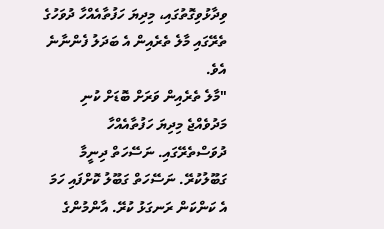ވިދާޅުވިގޮތުގައި، މިދިޔަ ހަފުތާއެއްހާ ދުވަހުގެ ތެރޭގައި މާލެ ތެރެއިން އެ ބަދަލު ފެންނާނެ އެވެ.
"މާލެ ތެރެއިން ވަރަށް ބޮޑަށް ކުނި މަދުވެއްޖެ މިދިޔަ ހަފުތާއެއްހާ ދުވަސްތެރޭގައި. ނަސޭހަތް ދިނީމާ ގަބޫލުކުރޭ. ނަސޭހަތް ގަބޫލު ކޮށްފައި ހަމަ އެ ކަންކަން ރަނގަޅު ކުރޭ. އާންމުންގެ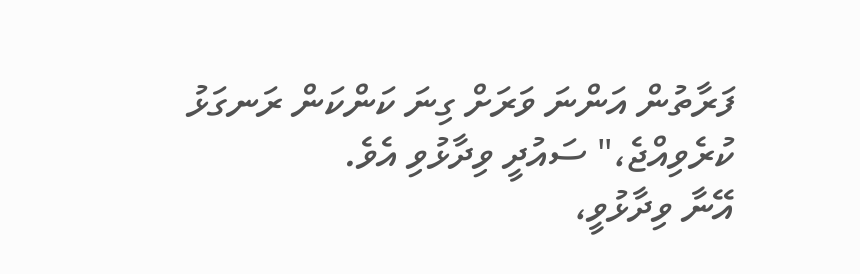ފަރާތުން އަންނަ ވަރަށް ގިނަ ކަންކަން ރަނގަޅު ކުރެވިއްޖެ،" ސައުދީ ވިދާޅުވި އެވެ.
އޭނާ ވިދާޅުވީ،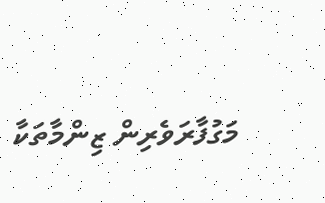މަގުފާރަވެރިން ޒިންމާތަކާ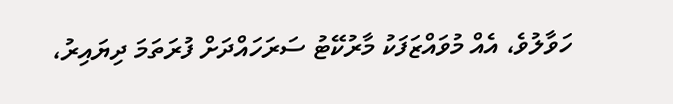ހަވާލުވެ، އެއް މުވައްޒަފަކު މާރުކޭޓު ސަރަހައްދަށް ފުރަތަމަ ދިޔައިރު،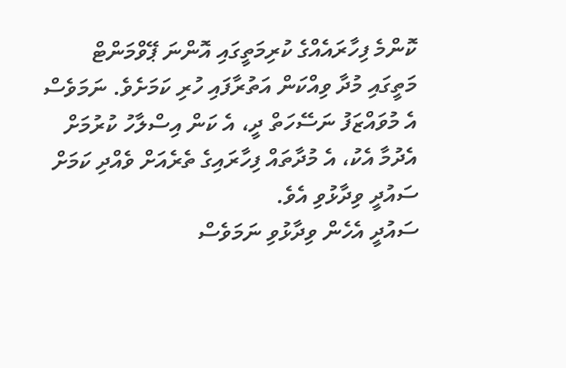ކޮންމެ ފިހާރައެއްގެ ކުރިމަތީގައި އޮންނަ ޕޭވްމަންޓް މަތީގައި މުދާ ވިއްކަން އަތުރާފައި ހުރި ކަމަށެވެ. ނަމަވެސް އެ މުވައްޒަފު ނަސޭހަތް ދީ، އެ ކަން އިސްލާހު ކުރުމަށް އެދުމާ އެކު، އެ މުދާތައް ފިހާރައިގެ ތެރެއަށް ވެއްދި ކަމަށް ސައުދީ ވިދާޅުވި އެވެ.
ސައުދީ އެހެން ވިދާޅުވި ނަމަވެސް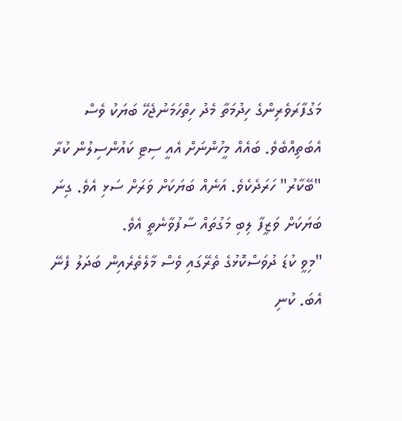މަގުފާރަވެރިންގެ ހިދުމަތާ މެދު ހިތްހަމަނުޖެހޭ ބަޔަކު ވެސް އެބަތިއްބެވެ. ބައެއް މީހުންނަށް އެއީ ސިޓި ކައުންސިލުން ކުރާ "ބޭކާރު" ހަރަދެކެވެ. އަނެއް ބަޔަކަށް ވަރަށް ސަޅި އެވެ. ގިނަ ބަޔަކަށް ވަޒީފާ ލިބި މަގުތައް ސާފުވާނެތީ އެވެ.
"މިވީ ކުޑަ ދުވަސްކޮޅުގެ ތެރޭގައި ވެސް މާލެތެރެއިން ބަދަލު ފެނޭ އެބަ. ކުނި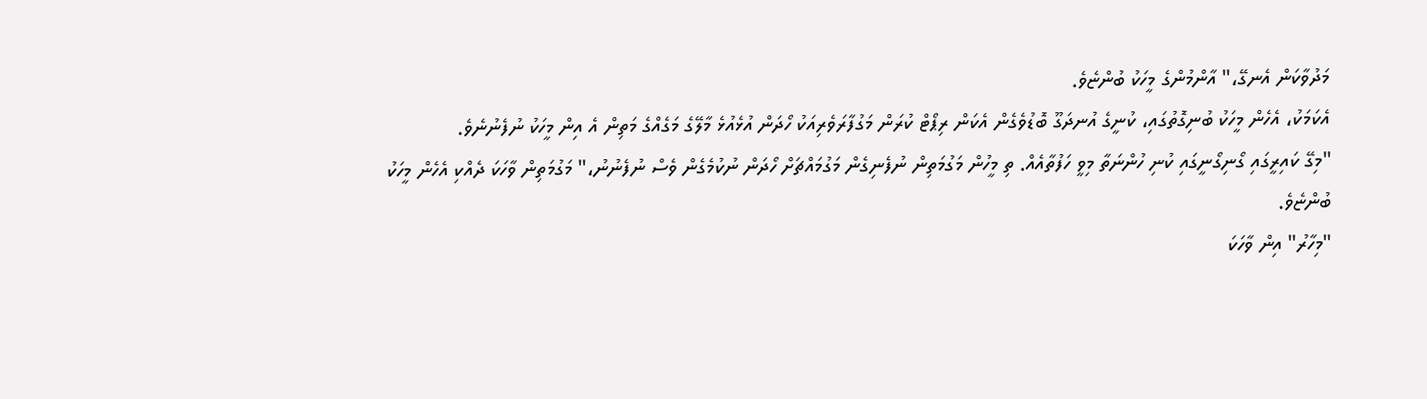މަދުވާކަން އެނގޭ،" އާންމުންގެ މީހަކު ބުންޏެވެ.
އެކަމަކު، އެހެން މީހަކު ބުނިގޮތުގައި، ކުނީގެ އުނދަގޫ ބޮޑުވެގެން އެކަން ރިޕޯޓް ކުރަން މަގުފާރަވެރިއަކު ހޯދަން އުޅެއުޅެ މާލޭގެ މަގެއްގެ މަތިން އެ އިން މީހަކު ނުފެނުނެވެ.
"މިގޭ ކައިރީގައި ގޯނިގޯނީގައި ކުނި ހުންނަތާ މިވީ ހަފުތާއެއް. ތި މީހުން މަގުމަތިން ނުފެނިގެން މަގުމައްޗަށް ހޯދަން ނުކުމެގެން ވެސް ނުފެނުނު،" މަގުމަތިން ވާހަކަ ދެއްކި އެހެން މީހަކު ބުންޏެވެ.
"މިހާރު" އިން ވާހަކަ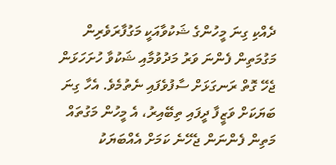ދެއްކި ގިނަ މީހުންގެ ޝަކުވާއަކީ މަގުފާރަވެރިން މަގުމަތިން ފެންނަ ވަރު މަދުވުމާއި ޝަކުވާ ހުށަހަޅަން ޖެހޭ ގޮތް ރަނގަޅަށް ސާފުވެފައި ނެތުމެވެ. އެހާ ގިނަ ބަޔަކަށް ވަޒީފާ ދީފައި ތިބޭއިރު، އެ މީހުން މަގުތައް މަތިން ފެންނަން ޖެހޭނެ ކަމަށް އެއްބަޔަކު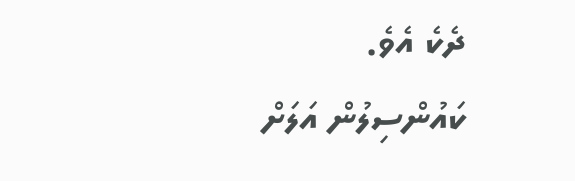ދެކެ އެވެ.
ކައުންސިލުން އަލަށް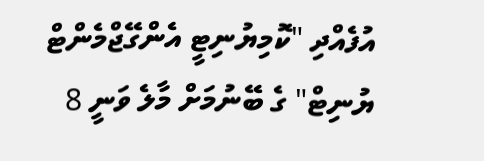އުފެއްދި "ކޮމިޔުނިޓީ އެންގޭޖްމެންޓް ޔުނިޓް" ގެ ބޭނުމަށް މާލެ ވަނީ 8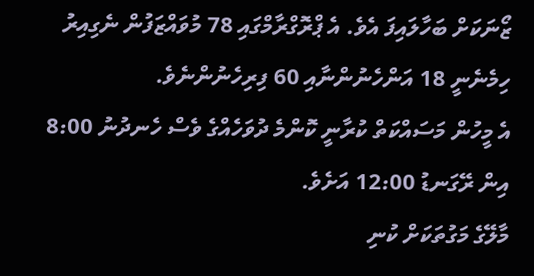ޒޯނަކަށް ބަހާލައިފަ އެވެ. އެ ޕްރޮގްރާމްގައި 78 މުވައްޒަފުން ނެގިއިރު ހިމެނެނީ 18 އަންހެނުންނާއި 60 ފިރިހެނުންނެވެ.
އެ މީހުން މަސައްކަތް ކުރާނީ ކޮންމެ ދުވަހެއްގެ ވެސް ހެނދުނު 8:00 އިން ރޭގަނޑު 12:00 އަށެވެ.
މާލޭގެ މަގުތަކަށް ކުނި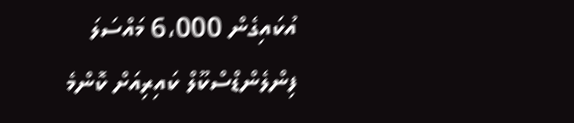އުކައިގެން 6،000 މައްސަލަ
ފިންލެންޑްސްކޫލް ކައިރިއަށް ކޮންމެ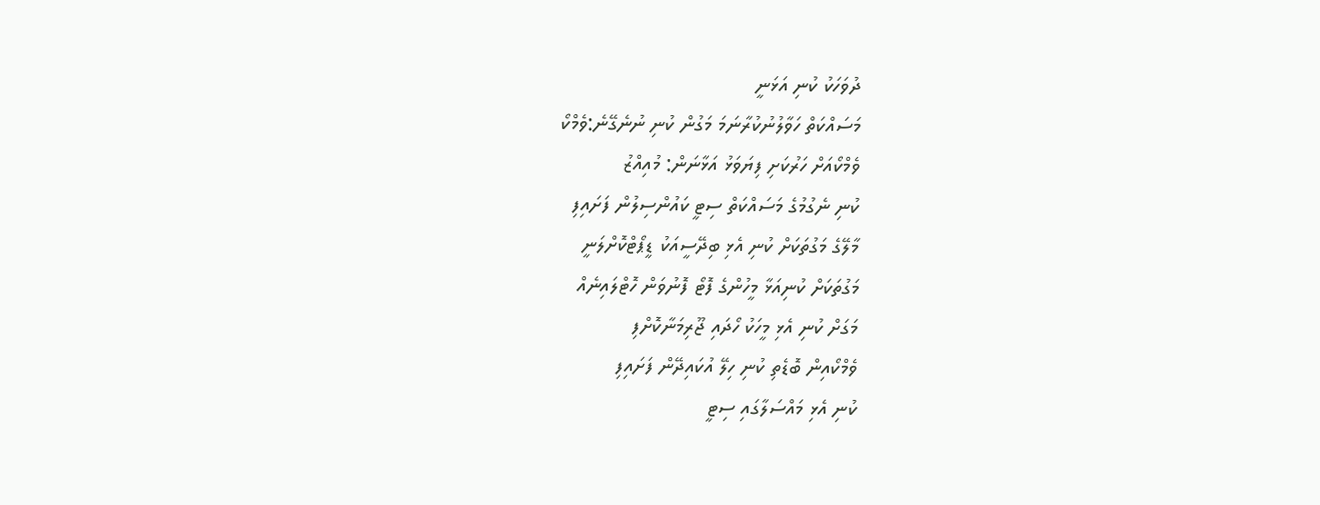ދުވަހަކު ކުނި އަޅަނީ
މަސައްކަތް ހަވާލުނުކުރާނަމަ މަގުން ކުނި ނުނެގޭނެ:ވެމްކޯ
ވެމްކޯއަށް ހަރުކަށި ފިޔަވަޅު އަޅާނަން: މުއިއްޒު
ކުނި ނެގުމުގެ މަސައްކަތް ސިޓީ ކައުންސިލުން ފަށައިފި
މާލޭގެ މަގުތަކަށް ކުނި އެޅި ބިދޭސީއަކު ޑީޕޯޓްކޮށްލަނީ
މަގުތަކަށް ކުނިއަޅާ މީހުންގެ ފޮޓޯ ފޮނުވަން ހޮޓްލައިނެއް
މަގަށް ކުނި އެޅި މީހަކު ހޯދައި ޖޫރިމަނާކޮށްފި
ވެމްކޯއިން ބޮޑެތި ކުނި ހިލޭ އުކައިދޭން ފަށައިފި
ކުނި އެޅި މައްސަލާގައި ސިޓީ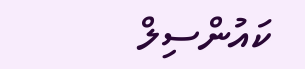ކައުންސިލް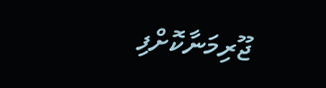ޖޫރިމަނާކޮށްފި